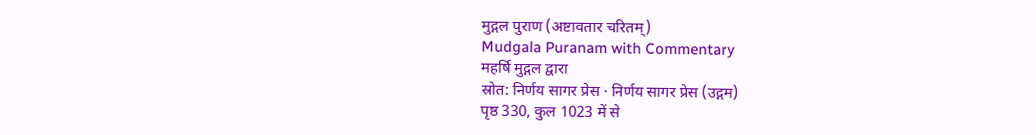मुद्गल पुराण (अष्टावतार चरितम्)
Mudgala Puranam with Commentary
महर्षि मुद्गल द्वारा
स्रोत: निर्णय सागर प्रेस · निर्णय सागर प्रेस (उद्गम)
पृष्ठ 330, कुल 1023 में से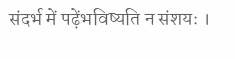संदर्भ में पढ़ेंभविष्यति न संशयः ।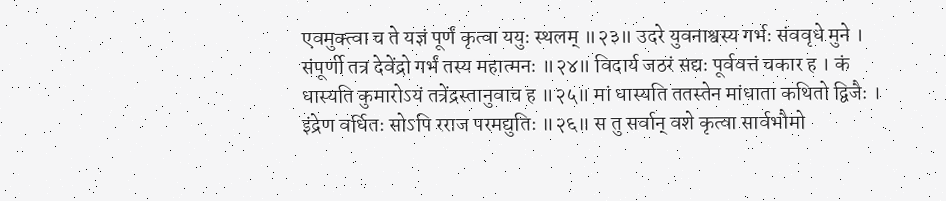एवमुक्त्वा च ते यज्ञं पूर्णं कृत्वा ययुः स्थलम् ॥२३॥ उदरे युवनाश्वस्य गर्भः संववृधे मुने । संपूर्णी तत्र देवेंद्रो गर्भं तस्य महात्मनः ॥२४॥ विदार्य जठरं सद्यः पूर्ववत्तं चकार ह । कं धास्यति कुमारोऽयं तत्रेंद्रस्तानुवाच ह ॥२५॥ मां धास्यति ततस्तेन मांधाता कथितो द्विजैः । इंद्रेण वर्धितः सोऽपि रराज परमद्युतिः ॥२६॥ स तु सर्वान् वशे कृत्वा सार्वभौमो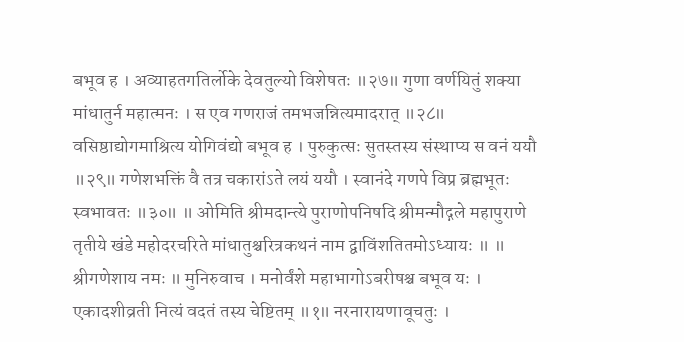बभूव ह । अव्याहतगतिर्लोके देवतुल्यो विशेषतः ॥२७॥ गुणा वर्णयितुं शक्या मांधातुर्न महात्मनः । स एव गणराजं तमभजन्नित्यमादरात् ॥२८॥ वसिष्ठाद्योगमाश्रित्य योगिवंद्यो बभूव ह । पुरुकुत्सः सुतस्तस्य संस्थाप्य स वनं ययौ ॥२९॥ गणेशभक्तिं वै तत्र चकारांऽते लयं ययौ । स्वानंदे गणपे विप्र ब्रह्मभूतः स्वभावतः ॥३०॥ ॥ ओमिति श्रीमदान्त्ये पुराणोपनिषदि श्रीमन्मौद्गले महापुराणे तृतीये खंडे महोदरचरिते मांधातुश्चरित्रकथनं नाम द्वाविंशतितमोऽध्यायः ॥ ॥ श्रीगणेशाय नमः ॥ मुनिरुवाच । मनोर्वंशे महाभागोऽबरीषश्च बभूव यः । एकादशीव्रती नित्यं वदतं तस्य चेष्टितम् ॥१॥ नरनारायणावूचतुः ।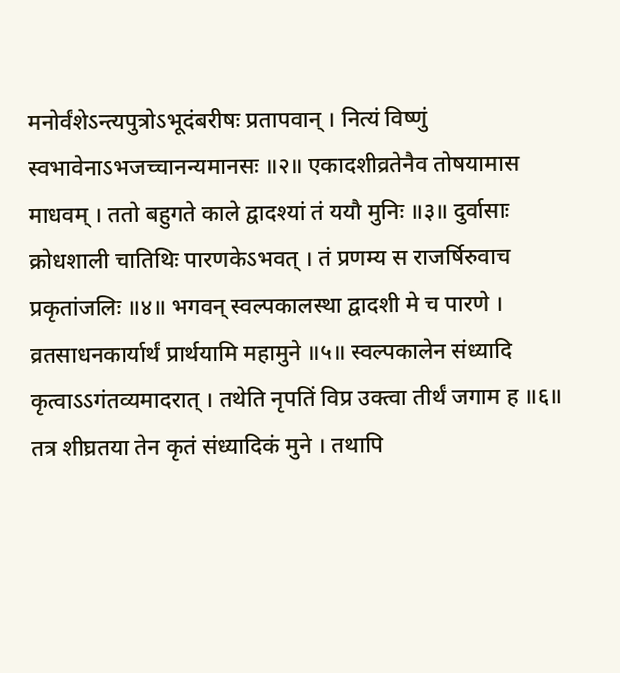मनोर्वंशेऽन्त्यपुत्रोऽभूदंबरीषः प्रतापवान् । नित्यं विष्णुं स्वभावेनाऽभजच्चानन्यमानसः ॥२॥ एकादशीव्रतेनैव तोषयामास माधवम् । ततो बहुगते काले द्वादश्यां तं ययौ मुनिः ॥३॥ दुर्वासाः क्रोधशाली चातिथिः पारणकेऽभवत् । तं प्रणम्य स राजर्षिरुवाच प्रकृतांजलिः ॥४॥ भगवन् स्वल्पकालस्था द्वादशी मे च पारणे । व्रतसाधनकार्यार्थं प्रार्थयामि महामुने ॥५॥ स्वल्पकालेन संध्यादि कृत्वाऽऽगंतव्यमादरात् । तथेति नृपतिं विप्र उक्त्वा तीर्थं जगाम ह ॥६॥ तत्र शीघ्रतया तेन कृतं संध्यादिकं मुने । तथापि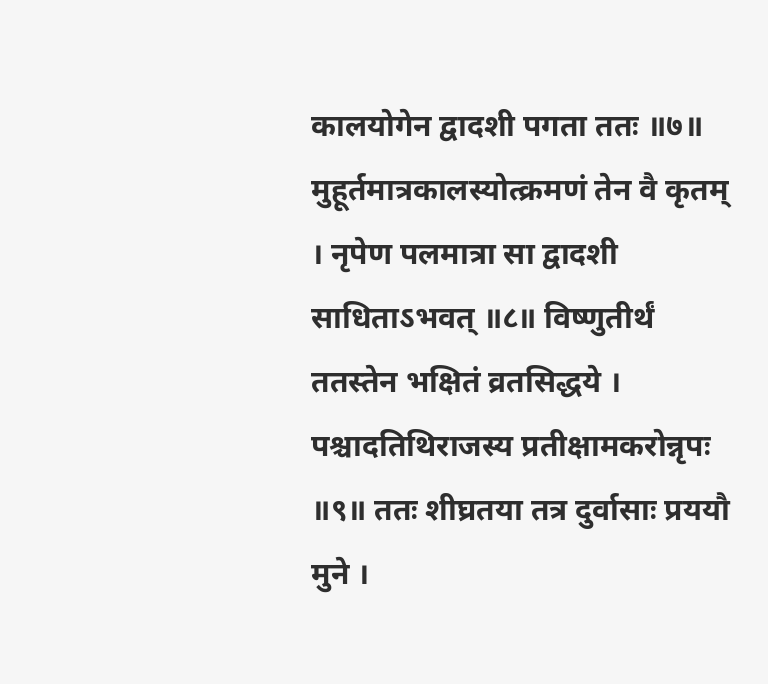कालयोगेन द्वादशी पगता ततः ॥७॥ मुहूर्तमात्रकालस्योत्क्रमणं तेन वै कृतम् । नृपेण पलमात्रा सा द्वादशी साधिताऽभवत् ॥८॥ विष्णुतीर्थं ततस्तेन भक्षितं व्रतसिद्धये । पश्चादतिथिराजस्य प्रतीक्षामकरोन्नृपः ॥९॥ ततः शीघ्रतया तत्र दुर्वासाः प्रययौ मुने ।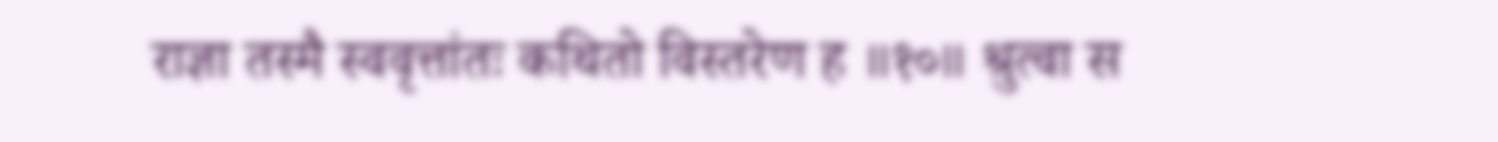राज्ञा तस्मै स्ववृत्तांतः कथितो विस्तरेण ह ॥१०॥ श्रुत्वा स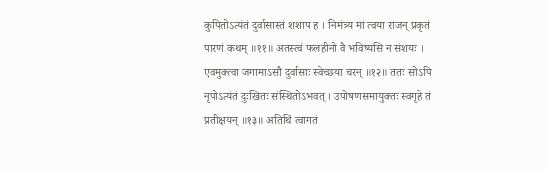कुपितोऽत्यंतं दुर्वासास्तं शशाप ह । निमंत्र्य मां त्वया राजन् प्रकृतं पारणं कथम् ॥११॥ अतस्त्वं फलहीनो वै भविष्यसि न संशयः । एवमुक्त्वा जगामाऽसौ दुर्वासाः स्वेच्छया चरन् ॥१२॥ ततः सोऽपि नृपोऽत्यंतं दुःखितः संस्थितोऽभवत् । उपोषणसमायुक्तः स्वगृहे तं प्रतीक्षयन् ॥१३॥ अतिथिं त्वागतं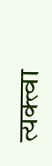त्यक्त्वा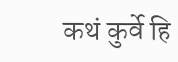कथं कुर्वे हि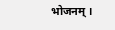भोजनम् ।